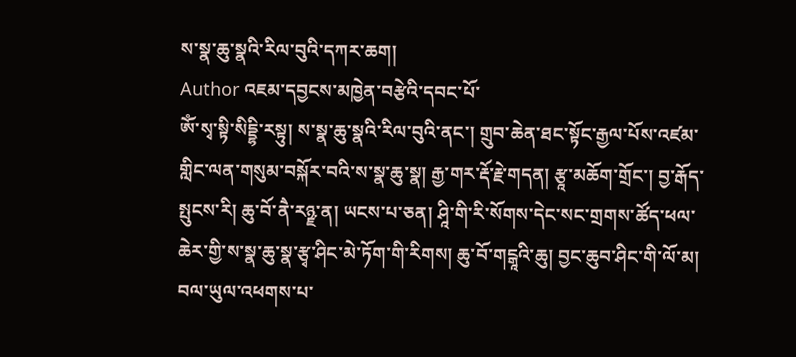ས་སྣ་ཆུ་སྣའི་རིལ་བུའི་དཀར་ཆག།
Author འཇམ་དབྱངས་མཁྱེན་བརྩེའི་དབང་པོ་
ཨོཾ་སྭ་སྟི་སིདྡྷི་རསྟུ། ས་སྣ་ཆུ་སྣའི་རིལ་བུའི་ནང་། གྲུབ་ཆེན་ཐང་སྟོང་རྒྱལ་པོས་འཛམ་གླིང་ལན་གསུམ་བསྐོར་བའི་ས་སྣ་ཆུ་སྣ། རྒྱ་གར་རྡོ་རྗེ་གདན། རྩཱ་མཆོག་གྲོང་། བྱ་རྒོད་སྤུངས་རི། ཆུ་བོ་ནཻ་རཉྫ་ན། ཡངས་པ་ཅན། ཤཱི་གི་རི་སོགས་དེང་སང་གྲགས་ཚོད་ཕལ་ཆེར་གྱི་ས་སྣ་ཆུ་སྣ་རྩྭ་ཤིང་མེ་ཏོག་གི་རིགས། ཆུ་བོ་གངྒཱའི་ཆུ། བྱང་ཆུབ་ཤིང་གི་ལོ་མ། བལ་ཡུལ་འཕགས་པ་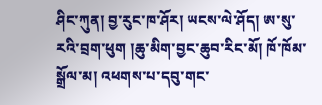ཤིང་ཀུན། བྱ་རུང་ཁ་ཤོར། ཡངས་ལེ་ཤོད། ཨ་སུ་རའི་བྲག་ཕུག །ཆུ་མིག་བྱང་ཆུབ་རིང་མོ། ཁོ་ཁོམ་སྒྲོལ་མ། འཕགས་པ་དབུ་གང་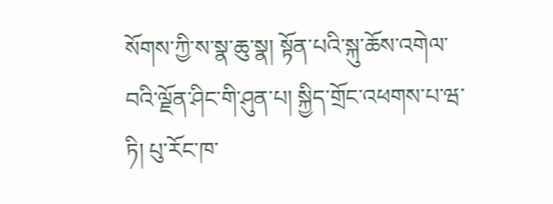སོགས་ཀྱི་ས་སྣ་ཆུ་སྣ། སྟོན་པའི་སྐུ་ཆོས་འགེལ་བའི་ལྗོན་ཤིང་གི་ཤུན་པ། སྐྱིད་གྲོང་འཕགས་པ་ཝ་ཏི། པུ་རོང་ཁ་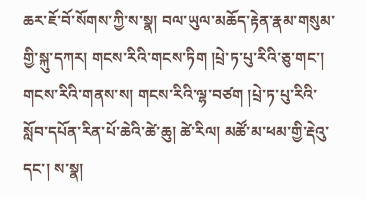ཆར་ཇོ་བོ་སོགས་ཀྱི་ས་སྣ། བལ་ཡུལ་མཆོད་རྟེན་རྣམ་གསུམ་གྱི་སྐུ་དཀར། གངས་རིའི་གངས་ཏིག །པྲེ་ཏ་པུ་རིའི་ཅུ་གང་། གངས་རིའི་གནས་ས། གངས་རིའི་ལྷ་བཙག །པྲེ་ཏ་པུ་རིའི་སློབ་དཔོན་རིན་པོ་ཆེའི་ཚེ་ཆུ། ཚེ་རིལ། མཚོ་མ་ཕམ་གྱི་རྡེའུ་དང་། ས་སྣ།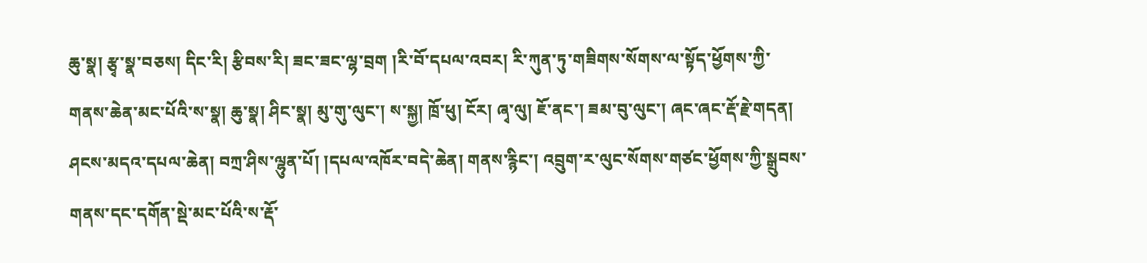ཆུ་སྣ། རྩྭ་སྣ་བཅས། དིང་རི། རྩིབས་རི། ཟང་ཟང་ལྷ་བྲག །རི་བོ་དཔལ་འབར། རི་ཀུན་ཏུ་གཟིགས་སོགས་ལ་སྟོད་ཕྱོགས་ཀྱི་གནས་ཆེན་མང་པོའི་ས་སྣ། ཆུ་སྣ། ཤིང་སྣ། མུ་གུ་ལུང་། ས་སྐྱ། ཁྲོ་ཕུ། ངོར། ཞྭ་ལུ། ཇོ་ནང་། ཟམ་བུ་ལུང་། ཞང་ཞང་རྡོ་རྗེ་གདན། ཤངས་མདའ་དཔལ་ཆེན། བཀྲ་ཤིས་ལྷུན་པོ། །དཔལ་འཁོར་བདེ་ཆེན། གནས་རྙིང་། འབྲུག་ར་ལུང་སོགས་གཙང་ཕྱོགས་ཀྱི་སྒྲུབས་གནས་དང་དགོན་སྡེ་མང་པོའི་ས་རྡོ་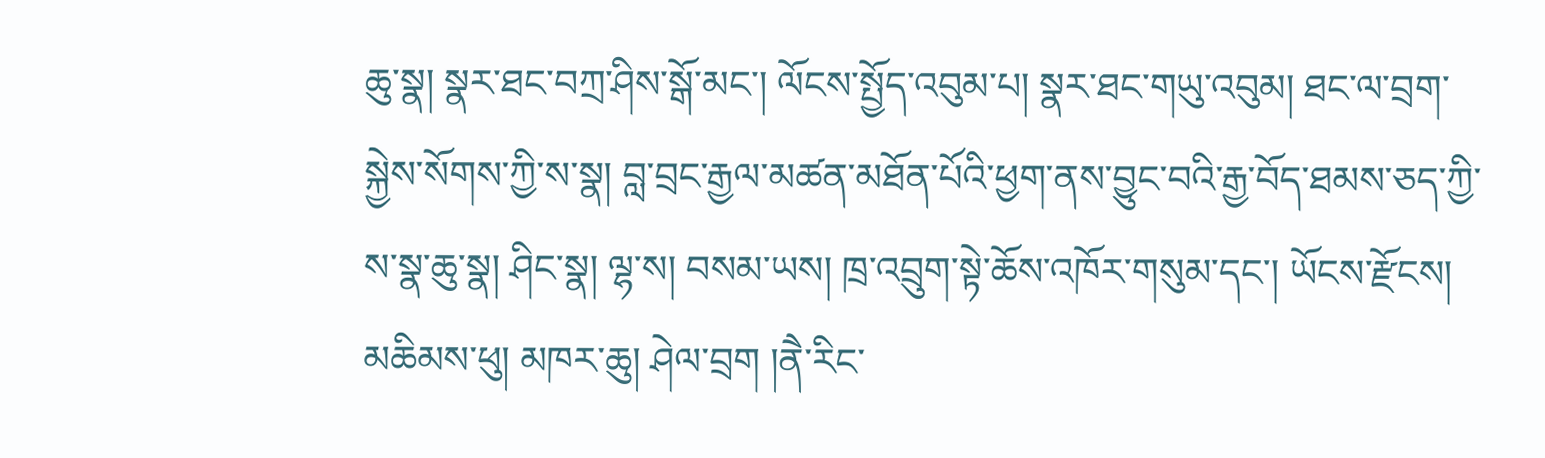ཆུ་སྣ། སྣར་ཐང་བཀྲ་ཤིས་སྒོ་མང་། ལོངས་སྤྱོད་འབུམ་པ། སྣར་ཐང་གཡུ་འབུམ། ཐང་ལ་བྲག་སྐྱེས་སོགས་ཀྱི་ས་སྣ། བླ་བྲང་རྒྱལ་མཚན་མཐོན་པོའི་ཕྱག་ནས་བྱུང་བའི་རྒྱ་བོད་ཐམས་ཅད་ཀྱི་ས་སྣ་ཆུ་སྣ། ཤིང་སྣ། ལྷ་ས། བསམ་ཡས། ཁྲ་འབྲུག་སྟེ་ཆོས་འཁོར་གསུམ་དང་། ཡོངས་རྫོངས། མཆིམས་ཕུ། མཁར་ཆུ། ཤེལ་བྲག །ནཻ་རིང་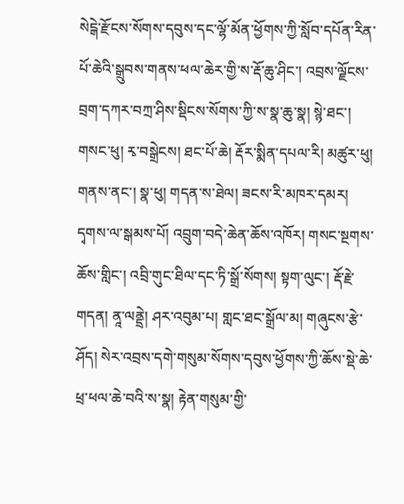སེངྒེ་རྫོངས་སོགས་དབུས་དང་ལྷོ་མོན་ཕྱོགས་ཀྱི་སློབ་དཔོན་རིན་པོ་ཆེའི་སྒྲུབས་གནས་ཕལ་ཆེར་གྱི་ས་རྡོ་ཆུ་ཤིང་། འབྲས་ལྗོངས་བྲག་དཀར་བཀྲ་ཤིས་སྡིངས་སོགས་ཀྱི་ས་སྣ་ཆུ་སྣ། སྙེ་ཐང་། གསང་ཕུ། རྭ་བསྒྲེངས། ཐང་པོ་ཆེ། རྡོར་སྨིན་དཔལ་རི། མཚུར་ཕུ། གནས་ནང་། སྣ་ཕུ། གདན་ས་ཐེལ། ཟངས་རི་མཁར་དམར། དྭགས་ལ་སྒམས་པོ། འབྲུག་བདེ་ཆེན་ཆོས་འཁོར། གསང་སྔགས་ཆོས་གླིང་། འབྲི་གུང་ཐིལ་དང་ཏི་སྒྲོ་སོགས། སྟག་ལུང་། རྡོ་རྗེ་གདན། ནཱ་ལནྡྲེ། ཤར་འབུམ་པ། གླང་ཐང་སྒྲོལ་མ། གཞུངས་རྩེ་ཤོད། སེར་འབྲས་དགེ་གསུམ་སོགས་དབུས་ཕྱོགས་ཀྱི་ཆོས་སྡེ་ཆེ་ཕྲ་ཕལ་ཆེ་བའི་ས་སྣ། རྟེན་གསུམ་གྱི་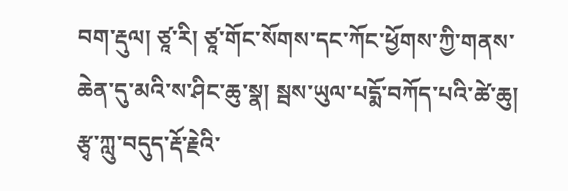བག་རྡུལ། ཙཱ་རི། ཙཱ་གོང་སོགས་དང་ཀོང་ཕྱོགས་ཀྱི་གནས་ཆེན་དུ་མའི་ས་ཤིང་ཆུ་སྣ། སྦས་ཡུལ་པདྨོ་བཀོད་པའི་ཚེ་ཆུ། རྩྭ་ཀླུ་བདུད་རྡོ་རྗེའི་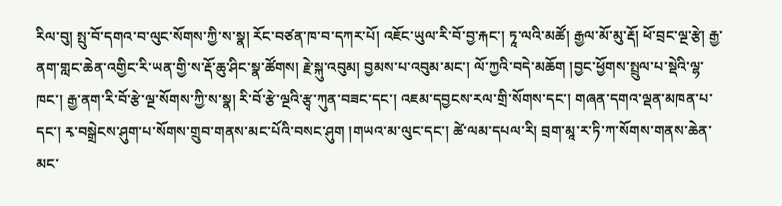རིལ་བུ། སྤུ་བོ་དགའ་བ་ལུང་སོགས་ཀྱི་ས་སྣ། རོང་བཙན་ཁ་བ་དཀར་པོ། འཇོང་ཡུལ་རི་བོ་བྱ་རྐང་། ཏཱ་ལའི་མཚོ། རྒྱལ་མོ་མུ་རྡོ། ཕོ་བྲང་ལྔ་རྩེ། རྒྱ་ནག་གླང་ཆེན་འགྱིང་རི་ཡན་གྱི་ས་རྡོ་ཆུ་ཤིང་སྣ་ཚོགས། རྗེ་སྐུ་འབུམ། བྱམས་པ་འབུམ་མང་། ལོ་ཀྱའི་བདེ་མཆོག །བྱང་ཕྱོགས་སྤྲུལ་པ་སྡེའི་ལྷ་ཁང་། རྒྱ་ནག་རི་བོ་རྩེ་ལྔ་སོགས་ཀྱི་ས་སྣ། རི་བོ་རྩེ་ལྔའི་རྩྭ་ཀུན་བཟང་དང་། འཇམ་དབྱངས་རལ་གྲི་སོགས་དང་། གཞན་དགའ་ལྡན་མཁན་པ་དང་། རྭ་བསྒྲེངས་ཤུག་པ་སོགས་གྲུབ་གནས་མང་པོའི་བསང་ཤུག །གཡའ་མ་ལུང་དང་། ཚེ་ལམ་དཔལ་རི། བྲག་མཱ་ར་ཏི་ཀ་སོགས་གནས་ཆེན་མང་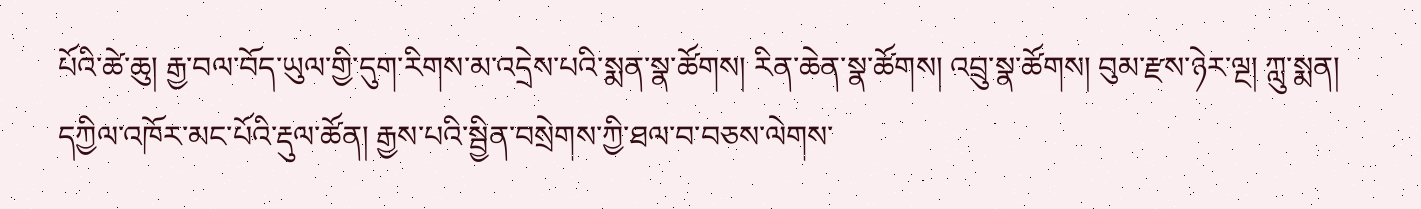པོའི་ཚེ་ཆུ། རྒྱ་བལ་བོད་ཡུལ་གྱི་དུག་རིགས་མ་འདྲེས་པའི་སྨན་སྣ་ཚོགས། རིན་ཆེན་སྣ་ཚོགས། འབྲུ་སྣ་ཚོགས། བུམ་རྫས་ཉེར་ལྔ། ཀླུ་སྨན། དཀྱིལ་འཁོར་མང་པོའི་རྡུལ་ཚོན། རྒྱས་པའི་སྦྱིན་བསྲེགས་ཀྱི་ཐལ་བ་བཅས་ལེགས་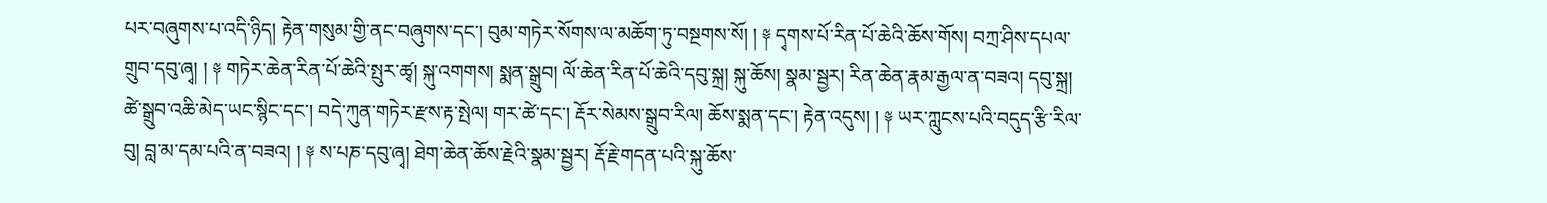པར་བཞུགས་པ་འདི་ཉིད། རྟེན་གསུམ་གྱི་ནང་བཞུགས་དང་། བུམ་གཏེར་སོགས་ལ་མཆོག་ཏུ་བསྔགས་སོ། ། ༈ དྭགས་པོ་རིན་པོ་ཆེའི་ཆོས་གོས། བཀྲ་ཤིས་དཔལ་གྲུབ་དབུ་ཞྭ། ། ༈ གཏེར་ཆེན་རིན་པོ་ཆེའི་སྤུར་ཚྭ། སྐུ་འགགས། སྨན་སྒྲུབ། ལོ་ཆེན་རིན་པོ་ཆེའི་དབུ་སྐྲ། སྐུ་ཆོས། སྣམ་སྦྱར། རིན་ཆེན་རྣམ་རྒྱལ་ན་བཟའ། དབུ་སྐྲ། ཚེ་སྒྲུབ་འཆི་མེད་ཡང་སྙིང་དང་། བདེ་ཀུན་གཏེར་རྫས་རྟ་སྤེལ། གར་ཚེ་དང་། རྡོར་སེམས་སྒྲུབ་རིལ། ཆོས་སྨན་དང་། རྟེན་འདུས། ། ༈ ཡར་ཀླུངས་པའི་བདུད་རྩི་རིལ་བུ། བླ་མ་དམ་པའི་ན་བཟའ། ། ༈ ས་པཎ་དབུ་ཞྭ། ཐེག་ཆེན་ཆོས་རྗེའི་སྣམ་སྦྱར། རྡོ་རྗེ་གདན་པའི་སྐུ་ཆོས་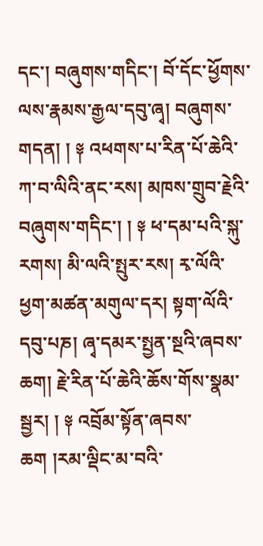དང་། བཞུགས་གདིང་། བོ་དོང་ཕྱོགས་ལས་རྣམས་རྒྱལ་དབུ་ཞྭ། བཞུགས་གདན། ། ༈ འཕགས་པ་རིན་པོ་ཆེའི་ཀ་བ་ལིའི་ནང་རས། མཁས་གྲུབ་རྗེའི་བཞུགས་གདིང་། ། ༈ ཕ་དམ་པའི་སྐུ་རགས། མི་ལའི་སྤུར་རས། རྭ་ལོའི་ཕྱག་མཚན་མགུལ་དར། སྟག་ལོའི་དབུ་པཎ། ཞྭ་དམར་སྤྱན་སྔའི་ཞབས་ཆག། རྗེ་རིན་པོ་ཆེའི་ཆོས་གོས་སྣམ་སྦྱར། ། ༈ འབྲོམ་སྟོན་ཞབས་ཆག །རམ་ལྡིང་མ་བའི་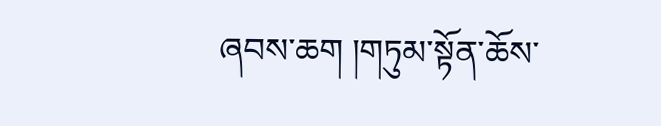ཞབས་ཆག །གཏུམ་སྟོན་ཆོས་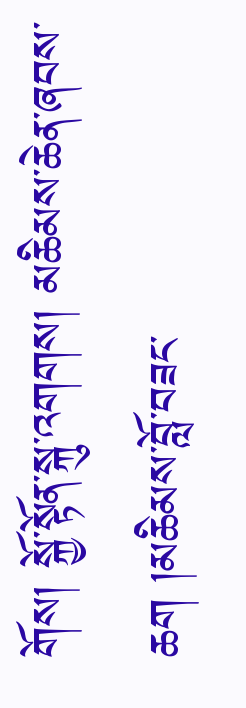གོས། སྐྱོ་སྟོན་སྐུ་འགགས། མཆིམས་ཆེན་ཞབས་ཆག །མཆིམས་བློ་བཟང་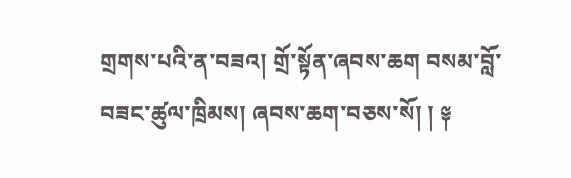གྲགས་པའི་ན་བཟའ། གྲོ་སྟོན་ཞབས་ཆག བསམ་བློ་བཟང་ཚུལ་ཁྲིམས། ཞབས་ཆག་བཅས་སོ། ། ༈